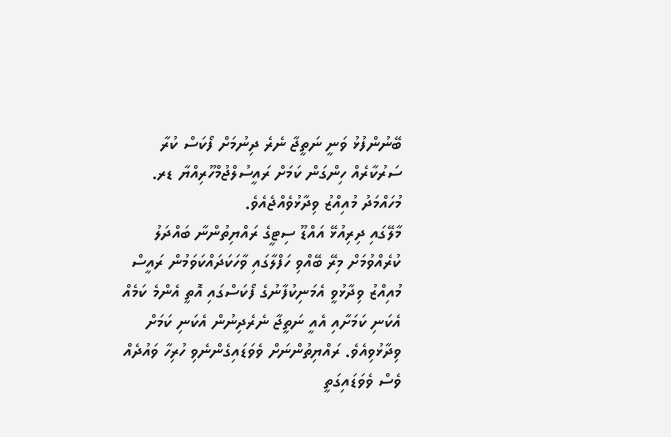ބޭނުންފުޅު ވަނީ ނަތީޖާ ނެރެ ދިނުމަށް ފޯކަސް ކުރާ ސަރުކާރެއް ހިންގަން ކަމަށް ރައީސުލްޖުމްހޫރިއްޔާ ޑރ. މުހައްމަދު މުއިއްޒު ވިދާޅުވެއްޖެއެވެ.
މާލޭގައި ދިރިއުޅޭ އައްޑޫ ސިޓީގެ ރައްޔިތުންނާ ބައްދަލު ކުރެއްވުމަށް މިރޭ ބޭއްވި ހަފްލާގައި ވާހަކަދައްކަވަމުން ރައީސް މުއިއްޒު ވިދާޅުވީ އެމަނިކުފާނުގެ ފޯކަސްގައި އޮތީ އެންމެ ކަމެއް އެކަނި ކަމަށާއި އެއީ ނަތީޖާ ނެރެދިނުން އެކަނި ކަމަށް ވިދާޅުވިއެވެ. ރައްޔިތުންނަށް ވެވަޑައިގެންނެވި ހުރިހާ ވައުދެއް ވެސް ވެވަޑައިގަތީ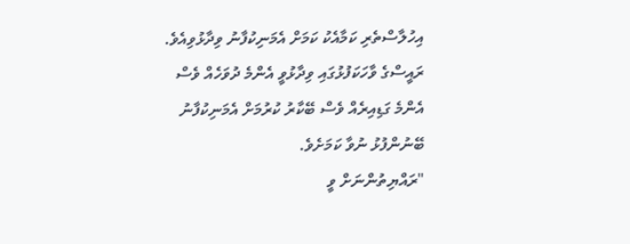އިހުލާސްތެރި ކަމާއެކު ކަމަށް އެމަނިކުފާނު ވިދާޅުވިއެވެ.
ރައީސްގެ ވާހަކަފުޅުގައި ވިދާޅުވީ އެންމެ ދުވަހެއް ވެސް އެންމެ ގަޑިއިރެއް ވެސް ބޭކާރު ކުރުމަށް އެމަނިކުފާނު ބޭނުންފުޅު ނުވާ ކަމަށެވެ.
"ރައްޔިތުންނަށް ވީ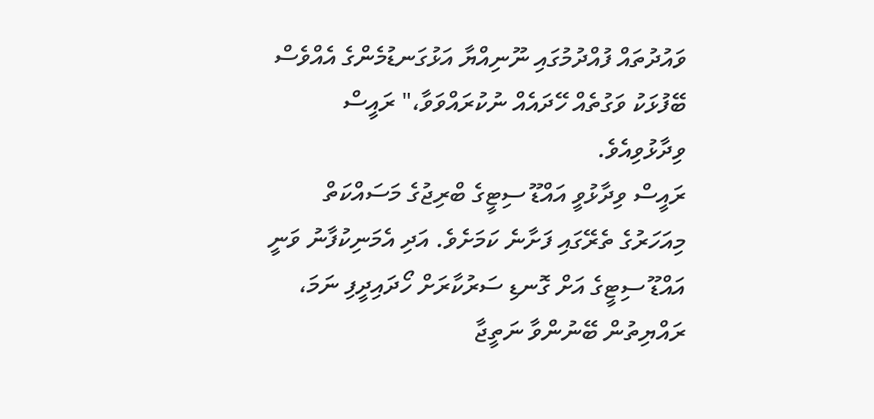ވައުދުތައް ފުއްދުމުގައި ނޫނިއްޔާ އަޅުގަނޑުމެންގެ އެއްވެސް ބޭފުޅަކު ވަގުތެއް ހޭދައެއް ނުކުރައްވަވާ،" ރައީސް ވިދާޅުވިއެވެ.
ރައީސް ވިދާޅުވީ އައްޑޫ ސިޓީގެ ބްރިޖުގެ މަސައްކަތް މިއަހަރުގެ ތެރޭގައި ފަށާނެ ކަމަށެވެ. އަދި އެމަނިކުފާނު ވަނީ އައްޑޫ ސިޓީގެ އަށް ގޮނޑި ސަރުކާރަށް ހޯދައިދީފި ނަމަ، ރައްޔިތުން ބޭނުންވާ ނަތީޖާ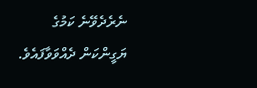ނެރެދެވޭނެ ކަމުގެ ޔަގީންކަން ދެއްވަވާފައެވެ.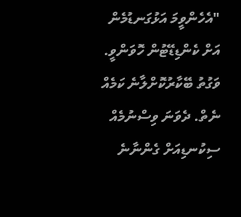"އެހެންވީމަ އަޅުގަނޑުމެން އަށް ކެންޑިޑޭޓުން ހޮވަންވީ. ވަގުތު ބޭކާރުކޮށްލާނެ ކަމެއް ނެތް. ދެވަނަ ވިސްނުމެއް ސިކުނޑިއަށް ގެންނާނެ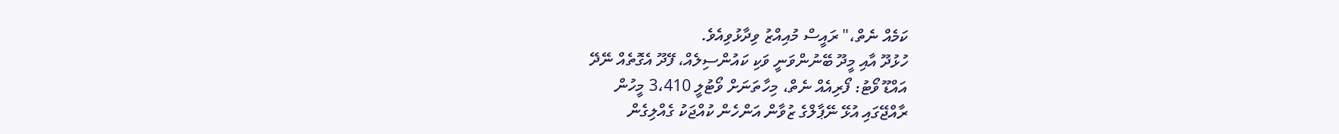ކަމެއް ނެތް،" ރައީސް މުއިއްޒު ވިދާޅުވިއެވެ.
ހުޅުދޫ އާއި މީދޫ ބޭނުންވަނީ ވަކި ކައުންސިލެއް، ފޭދޫ އެގޮތެއް ނޭދޭ
އައްޑޫ ވޯޓު: ފޯރިއެއް ނެތް، މިހާތަނަށް ވޯޓުލީ 3،410 މީހުން
ރާއްޖޭގައި އުޅޭ ނޭޕާލްގެ ޒުވާން އަންހެން ކުއްޖަކު ގެއްލިގެން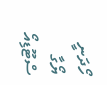ހޯދަނީ
ޔޯގާ ސްޓޫޑިއޯ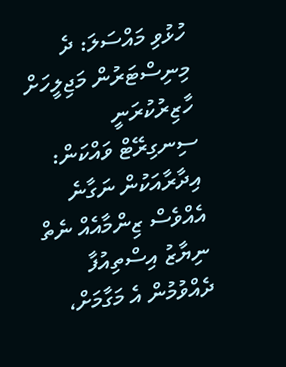ހުޅުވި މައްސަލަ: ދެ މިނިސްޓަރުން މަޖިލީހަށް ހާޒިރުކުރަނީ
ސިނގިރޭޓް ވައްކަން: އިދާރާއަކުން ނަގާނެ އެއްވެސް ޒިންމާއެއް ނެތް
ނިޔާޒު އިސްތިއުފާ ދެއްވުމުން އެ މަގާމަށް،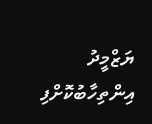ޔަޒްމީދު އިންތިހާބުކޮށްފި